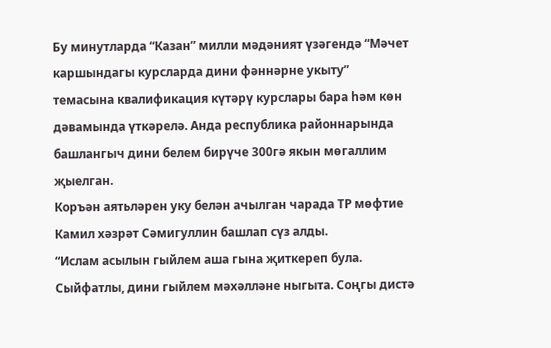Бу минутларда “Казан” милли мәдәният үзәгендә “Мәчет каршындагы курсларда дини фәннәрне укыту” темасына квалификация күтәрү курслары бара һәм көн дәвамында үткәрелә. Анда республика районнарында башлангыч дини белем бирүче 300гә якын мөгаллим җыелган.
Коръән аятьләрен уку белән ачылган чарада ТР мөфтие Камил хәзрәт Сәмигуллин башлап сүз алды.
“Ислам асылын гыйлем аша гына җиткереп була. Сыйфатлы, дини гыйлем мәхәлләне ныгыта. Соңгы дистә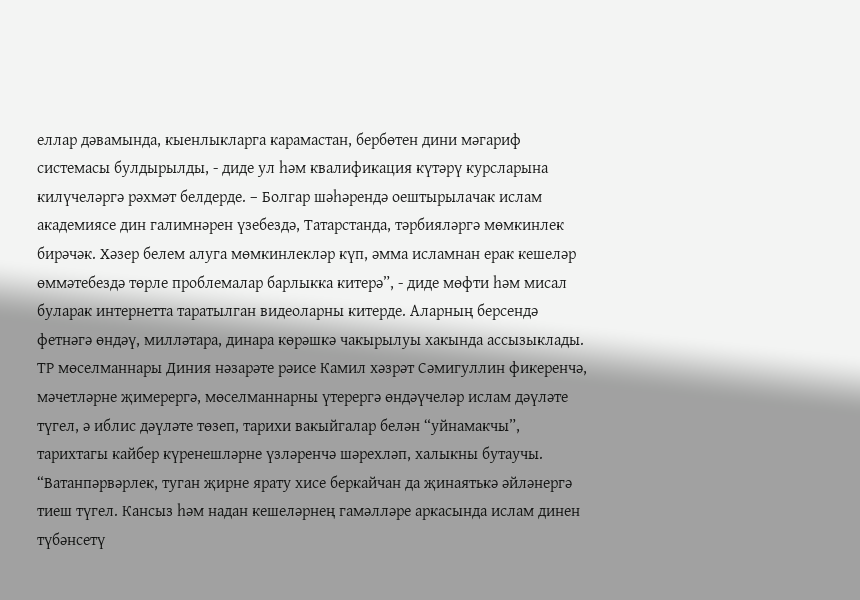еллар дәвамында, кыенлыкларга карамастан, бербөтен дини мәгариф системасы булдырылды, - диде ул һәм квалификация күтәрү курсларына килүчеләргә рәхмәт белдерде. – Болгар шәһәрендә оештырылачак ислам академиясе дин галимнәрен үзебездә, Татарстанда, тәрбияләргә мөмкинлек бирәчәк. Хәзер белем алуга мөмкинлекләр күп, әмма исламнан ерак кешеләр өммәтебездә төрле проблемалар барлыкка китерә”, - диде мөфти һәм мисал буларак интернетта таратылган видеоларны китерде. Аларның берсендә фетнәгә өндәү, милләтара, динара көрәшкә чакырылуы хакында ассызыклады. ТР мөселманнары Диния нәзарәте рәисе Камил хәзрәт Сәмигуллин фикеренчә, мәчетләрне җимерергә, мөселманнарны үтерергә өндәүчеләр ислам дәүләте түгел, ә иблис дәүләте төзеп, тарихи вакыйгалар белән “уйнамакчы”, тарихтагы кайбер күренешләрне үзләренчә шәрехләп, халыкны бутаучы.
“Ватанпәрвәрлек, туган җирне ярату хисе беркайчан да җинаятькә әйләнергә тиеш түгел. Кансыз һәм надан кешеләрнең гамәлләре аркасында ислам динен түбәнсетү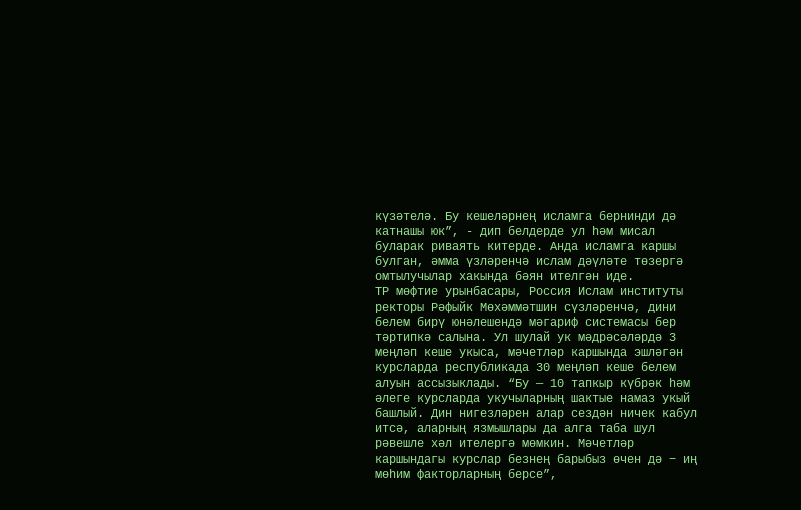күзәтелә. Бу кешеләрнең исламга бернинди дә катнашы юк”, - дип белдерде ул һәм мисал буларак риваять китерде. Анда исламга каршы булган, әмма үзләренчә ислам дәүләте төзергә омтылучылар хакында бәян ителгән иде.
ТР мөфтие урынбасары, Россия Ислам институты ректоры Рәфыйк Мөхәммәтшин сүзләренчә, дини белем бирү юнәлешендә мәгариф системасы бер тәртипкә салына. Ул шулай ук мәдрәсәләрдә 3 меңләп кеше укыса, мәчетләр каршында эшләгән курсларда республикада 30 меңләп кеше белем алуын ассызыклады. “Бу — 10 тапкыр күбрәк һәм әлеге курсларда укучыларның шактые намаз укый башлый. Дин нигезләрен алар сездән ничек кабул итсә, аларның язмышлары да алга таба шул рәвешле хәл ителергә мөмкин. Мәчетләр каршындагы курслар безнең барыбыз өчен дә − иң мөһим факторларның берсе”,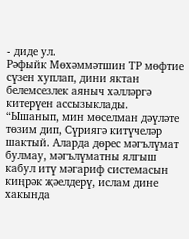- диде ул.
Рәфыйк Мөхәммәтшин ТР мөфтие сүзен хуплап, дини яктан белемсезлек аяныч хәлләргә китерүен ассызыклады. “Ышанып, мин мөселман дәүләте төзим дип, Сүриягә китүчеләр шактый. Аларда дөрес мәгълүмат булмау, мәгълүматны ялгыш кабул итү мәгариф системасын киңрәк җәелдерү, ислам дине хакында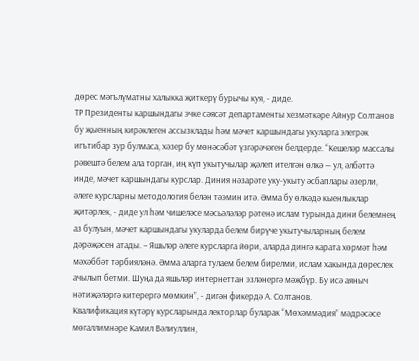дөрес мәгълүматны халыкка җиткерү бурычы куя, - диде.
ТР Президенты каршындагы эчке сәясәт департаменты хезмәткәре Айнур Солтанов бу җыенның кирәклеген ассызклады һәм мәчет каршындагы укуларга элегрәк игътибар зур булмаса, хәзер бу мөнәсәбәт үзгәрәчәген белдерде. “Кешеләр массалы рәвештә белем ала торган, иң күп укытучылар җәлеп ителгән өлкә — ул, әлбәттә инде, мәчет каршындагы курслар. Диния нәзарәте уку-укыту әсбаплары әзерли, әлеге курсларны методология белән тәэмин итә. Әмма бу өлкәдә кыенлыклар җитәрлек, - диде ул һәм чишеләсе мәсьәләләр рәтенә ислам турында дини белемнең аз булуын, мәчет каршындагы укуларда белем бирүче укытучыларның белем дәрәҗәсен атады. – Яшьләр әлеге курсларга йөри, аларда дингә карата хөрмәт һәм мәхәббәт тәрбияләнә. Әмма аларга тулаем белем бирелми, ислам хакында дөреслек ачылып бетми. Шуңа да яшьләр интернеттан эзләнергә мәҗбүр. Бу исә аяныч нәтиҗәләргә китерергә мөмкин”, - дигән фикердә А. Солтанов.
Квалификация күтәрү курсларында лекторлар буларак “Мөхәммәдия” мәдрәсәсе мөгаллимнәре Камил Вәлиуллин,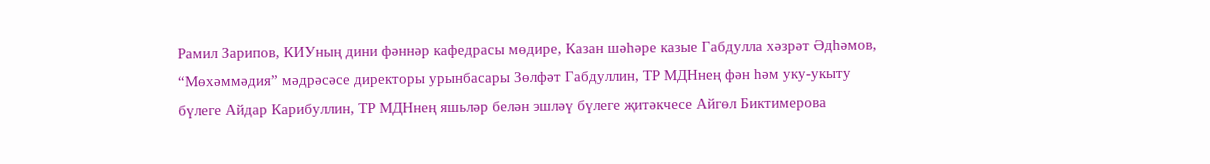Рамил Зарипов, КИУның дини фәннәр кафедрасы мөдире, Казан шәһәре казые Габдулла хәзрәт Әдһәмов, “Мөхәммәдия” мәдрәсәсе директоры урынбасары Зөлфәт Габдуллин, ТР МДНнең фән һәм уку-укыту бүлеге Айдар Карибуллин, ТР МДНнең яшьләр белән эшләү бүлеге җитәкчесе Айгөл Биктимерова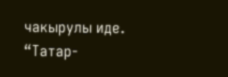чакырулы иде.
“Татар-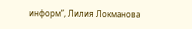информ”, Лилия Локманова